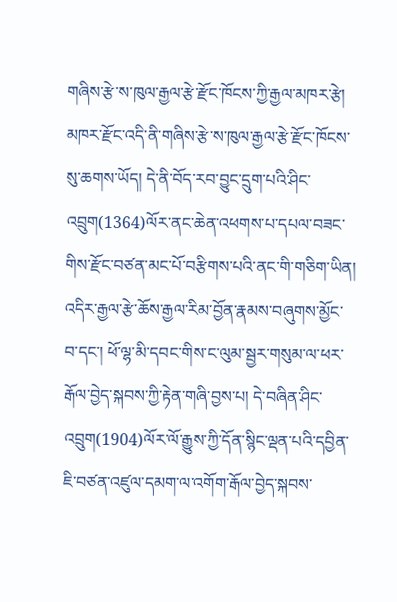གཞིས་རྩེ་ས་ཁུལ་རྒྱལ་རྩེ་རྫོང་ཁོངས་ཀྱི་རྒྱལ་མཁར་རྩེ།
མཁར་རྫོང་འདི་ནི་གཞིས་རྩེ་ས་ཁུལ་རྒྱལ་རྩེ་རྫོང་ཁོངས་སུ་ཆགས་ཡོད། དེ་ནི་བོད་རབ་བྱུང་དྲུག་པའི་ཤིང་འབྲུག(1364)ལོར་ནང་ཆེན་འཕགས་པ་དཔལ་བཟང་གིས་རྫོང་བཙན་མང་པོ་བརྩིགས་པའི་ནང་གི་གཅིག་ཡིན། འདིར་རྒྱལ་རྩེ་ཆོས་རྒྱལ་རིམ་བྱོན་རྣམས་བཞུགས་མྱོང་བ་དང་། ཕོ་ལྷ་མི་དབང་གིས་ང་ལུམ་སྦྱར་གསུམ་ལ་ཕར་རྒོལ་བྱེད་སྐབས་ཀྱི་རྟེན་གཞི་བྱས་པ། དེ་བཞིན་ཤིང་འབྲུག(1904)ལོར་ལོ་རྒྱུས་ཀྱི་དོན་སྙིང་ལྡན་པའི་དབྱིན་ཇི་བཙན་འཛུལ་དམག་ལ་འགོག་རྒོལ་བྱེད་སྐབས་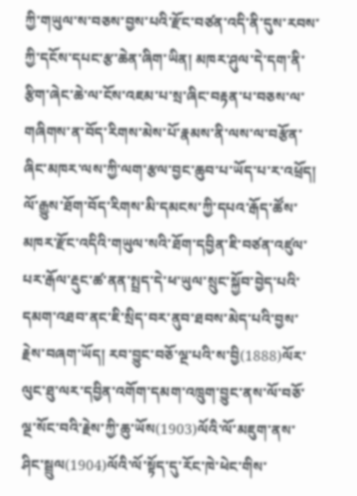ཀྱི་གཡུལ་ས་བཅས་བྱས་པའི་རྫོང་བཙན་འདི་ནི་དུས་རབས་ཀྱི་དངོས་དཔང་རྩ་ཆེན་ཞིག་ཡིན། མཁར་ཤུལ་དེ་དག་ནི་རྩིག་ཞེང་ཆེ་ལ་ངོས་འཇམ་པ་སྲ་ཞིང་བརྟན་པ་བཅས་ལ་གཞིགས་ན་བོད་རིགས་མེས་པོ་རྣམས་ནི་ལས་ལ་བརྩོན་ཞིང་མཁར་ལས་ཀྱི་ལག་རྩལ་བྱང་ཆུབ་པ་ཡོད་པ་ར་འཕྲོད། ལོ་རྒྱུས་ཐོག་བོད་རིགས་མི་དམངས་ཀྱི་དཔའ་རྒོད་ཚོས་མཁར་རྫོང་འདིའི་གཡུལ་སའི་ཐོག་དབྱིན་ཇི་བཙན་འཛུལ་པར་རྒོལ་རྡུང་ཚ་ནན་སྤྲད་དེ་ཕ་ཡུལ་སྲུང་སྐྱོབ་བྱེད་པའི་དམག་འཐབ་ནང་ཇི་སྲིད་བར་ནུབ་ཐབས་མེད་པའི་བྱས་རྗེས་བཞག་ཡོད། རབ་བྱུང་བཅོ་ལྔ་པའི་ས་བྱི(1888)ལོར་ལུང་ཐུ་ལར་དབྱིན་འགོག་དམག་འཁྲུག་བྱུང་ནས་ལོ་བཅོ་ལྔ་སོང་བའི་རྗེས་ཀྱི་ཆུ་ཡོས(1903)ལོའི་ལོ་མཇུག་ནས་ཤིང་སྦྲུལ(1904)ལོའི་ལོ་སྟོད་དུ་རོང་ཁེ་ཕེང་གིས་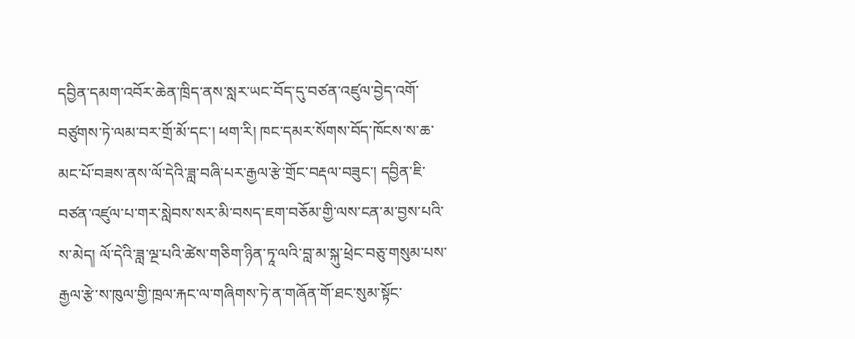དབྱིན་དམག་འབོར་ཆེན་ཁྲིད་ནས་སླར་ཡང་བོད་དུ་བཙན་འཛུལ་བྱེད་འགོ་བཙུགས་ཏེ་ལམ་བར་གྲོ་མོ་དང་། ཕག་རི། ཁང་དམར་སོགས་བོད་ཁོངས་ས་ཆ་མང་པོ་བཟས་ནས་ལོ་དེའི་ཟླ་བཞི་པར་རྒྱལ་རྩེ་གྲོང་བརྡལ་བཟུང་། དབྱིན་ཇི་བཙན་འཛུལ་པ་གར་སླེབས་སར་མི་བསད་ཇག་བཅོམ་གྱི་ལས་ངན་མ་བྱས་པའི་ས་མེད། ལོ་དེའི་ཟླ་ལྔ་པའི་ཚེས་གཅིག་ཉིན་ཏཱ་ལའི་བླ་མ་སྐུ་ཕྲེང་བཅུ་གསུམ་པས་རྒྱལ་རྩེ་ས་ཁུལ་གྱི་ཁྲལ་རྐང་ལ་གཞིགས་ཏེ་ན་གཞོན་གོ་ཐང་སུམ་སྟོང་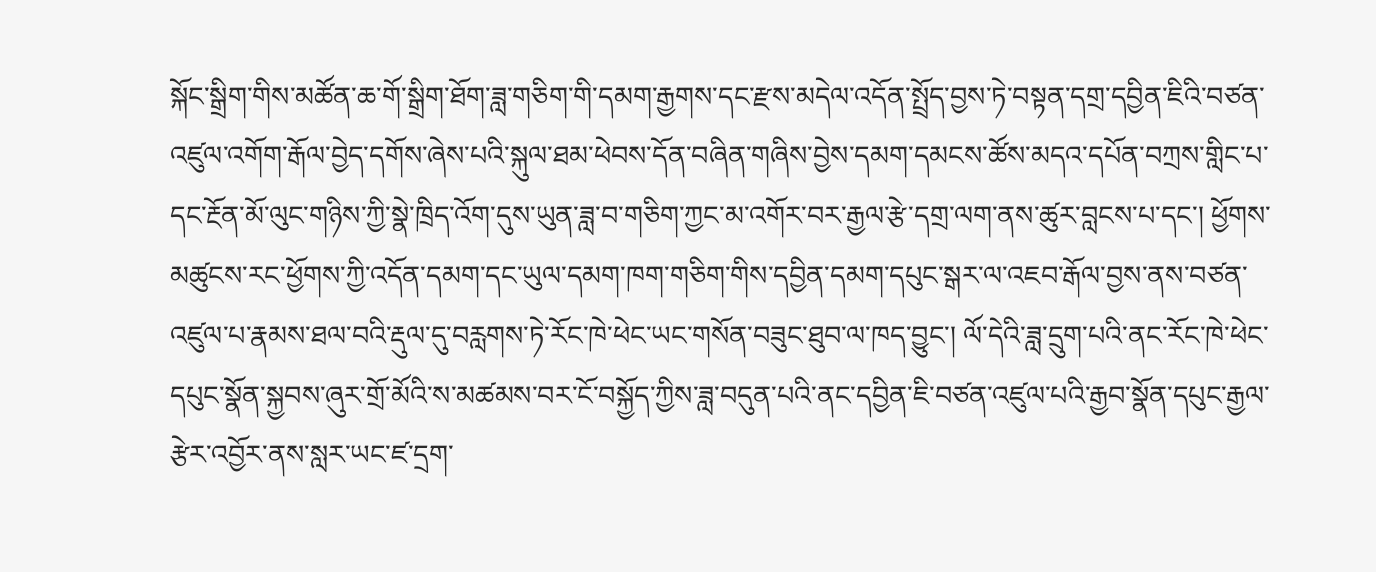སྐོང་སྒྲིག་གིས་མཚོན་ཆ་གོ་སྒྲིག་ཐོག་ཟླ་གཅིག་གི་དམག་རྒྱགས་དང་རྫས་མདེལ་འདོན་སྤྲོད་བྱས་ཏེ་བསྟན་དགྲ་དབྱིན་ཇིའི་བཙན་འཛུལ་འགོག་རྒོལ་བྱེད་དགོས་ཞེས་པའི་སྐུལ་ཐམ་ཕེབས་དོན་བཞིན་གཞིས་བྱེས་དམག་དམངས་ཚོས་མདའ་དཔོན་བཀྲས་གླིང་པ་དང་རྔོན་མོ་ལུང་གཉིས་ཀྱི་སྣེ་ཁྲིད་འོག་དུས་ཡུན་ཟླ་བ་གཅིག་ཀྱང་མ་འགོར་བར་རྒྱལ་རྩེ་དགྲ་ལག་ནས་ཚུར་བླངས་པ་དང་། ཕྱོགས་མཚུངས་རང་ཕྱོགས་ཀྱི་འདོན་དམག་དང་ཡུལ་དམག་ཁག་གཅིག་གིས་དབྱིན་དམག་དཔུང་སྒར་ལ་འཇབ་རྒོལ་བྱས་ནས་བཙན་འཛུལ་པ་རྣམས་ཐལ་བའི་རྡུལ་དུ་བརླགས་ཏེ་རོང་ཁེ་ཕེང་ཡང་གསོན་བཟུང་ཐུབ་ལ་ཁད་བྱུང་། ལོ་དེའི་ཟླ་དྲུག་པའི་ནང་རོང་ཁེ་ཕེང་དཔུང་སྣོན་སྐྱབས་ཞུར་གྲོ་མོའི་ས་མཚམས་བར་ངོ་བསྐྱོད་ཀྱིས་ཟླ་བདུན་པའི་ནང་དབྱིན་ཇི་བཙན་འཛུལ་པའི་རྒྱབ་སྣོན་དཔུང་རྒྱལ་རྩེར་འབྱོར་ནས་སླར་ཡང་ཛ་དྲག་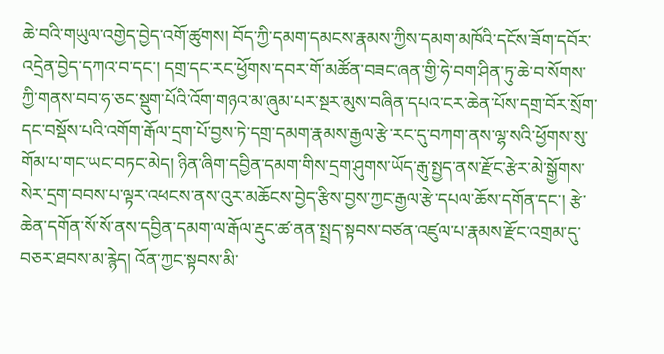ཆེ་བའི་གཡུལ་འགྱེད་བྱེད་འགོ་ཚུགས། བོད་ཀྱི་དམག་དམངས་རྣམས་ཀྱིས་དམག་མཁོའི་དངོས་ཟོག་དབོར་འདྲེན་བྱེད་དཀའ་བ་དང་། དགྲ་དང་རང་ཕྱོགས་དབར་གོ་མཚོན་བཟང་ཞན་གྱི་ཧེ་བག་ཤིན་ཏུ་ཆེ་བ་སོགས་ཀྱི་གནས་བབ་ཧ་ཅང་སྡུག་པོའི་འོག་གཉའ་མ་ཞུམ་པར་སྔར་མུས་བཞིན་དཔའ་ངར་ཆེན་པོས་དགྲ་བོར་སྲོག་དང་བསྡོས་པའི་འགོག་རྒོལ་དྲག་པོ་བྱས་ཏེ་དགྲ་དམག་རྣམས་རྒྱལ་རྩེ་རང་དུ་བཀག་ནས་ལྷ་སའི་ཕྱོགས་སུ་གོམ་པ་གང་ཡང་བཏང་མེད། ཉིན་ཞིག་དབྱིན་དམག་གིས་དྲག་ཤུགས་ཡོད་རྒུ་སྤྱད་ནས་རྫོང་རྩེར་མེ་སྒྱོགས་སེར་དྲག་བབས་པ་ལྟར་འཕངས་ནས་འུར་མཆོངས་བྱེད་རྩིས་བྱས་ཀྱང་རྒྱལ་རྩེ་དཔལ་ཆོས་དགོན་དང་། རྩེ་ཆེན་དགོན་སོ་སོ་ནས་དབྱིན་དམག་ལ་རྒོལ་རྡུང་ཚ་ནན་སྤྲད་སྟབས་བཙན་འཛུལ་པ་རྣམས་རྫོང་འགྲམ་དུ་བཅར་ཐབས་མ་རྙེད། འོན་ཀྱང་སྟབས་མི་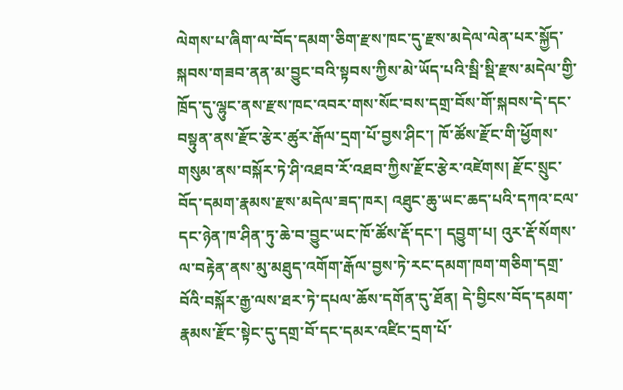ལེགས་པ་ཞིག་ལ་བོད་དམག་ཅིག་རྫས་ཁང་དུ་རྫས་མདེལ་ལེན་པར་སྐྱོད་སྐབས་གཟབ་ནན་མ་བྱུང་བའི་སྟབས་ཀྱིས་མེ་ཡོད་པའི་སྦི་སྡི་རྫས་མདེལ་གྱི་ཁྲོད་དུ་ལྷུང་ནས་རྫས་ཁང་འབར་གས་སོང་བས་དགྲ་བོས་གོ་སྐབས་དེ་དང་བསྟུན་ནས་རྫོང་རྩེར་ཚུར་རྒོལ་དྲག་པོ་བྱས་ཤིང་། ཁོ་ཚོས་རྫོང་གི་ཕྱོགས་གསུམ་ནས་བསྐོར་ཏེ་ཤི་འཐབ་རོ་འཐབ་ཀྱིས་རྫོང་རྩེར་འཛེགས། རྫོང་སྲུང་བོད་དམག་རྣམས་རྫས་མདེལ་ཟད་ཁར། འཐུང་ཆུ་ཡང་ཆད་པའི་དཀའ་ངལ་དང་ཉེན་ཁ་ཤིན་ཏུ་ཆེ་བ་བྱུང་ཡང་ཁོ་ཚོས་རྡོ་དང་། དབྱུག་པ། འུར་རྡོ་སོགས་ལ་བརྟེན་ནས་མུ་མཐུད་འགོག་རྒོལ་བྱས་ཏེ་རང་དམག་ཁག་གཅིག་དགྲ་བོའི་བསྐོར་རྒྱ་ལས་ཐར་ཏེ་དཔལ་ཆོས་དགོན་དུ་ཐོན། དེ་བྱིངས་བོད་དམག་རྣམས་རྫོང་སྟེང་དུ་དགྲ་བོ་དང་དམར་འཛིང་དྲག་པོ་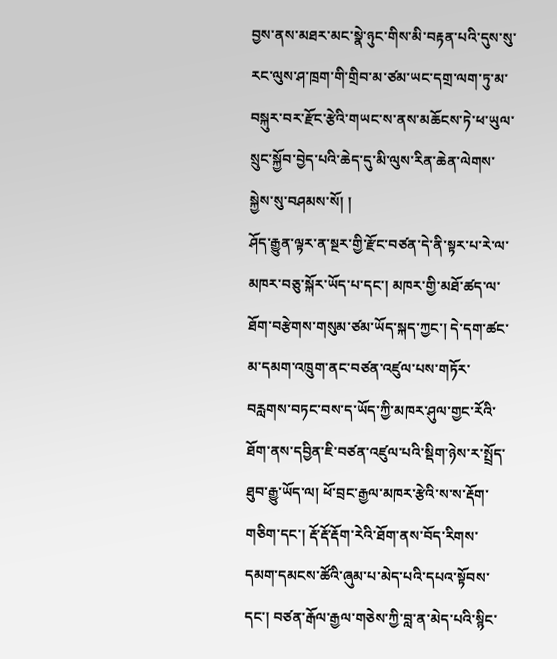བྱས་ནས་མཐར་མང་སྣེ་ཉུང་གིས་མི་བརྟན་པའི་དུས་སུ་རང་ལུས་ཤ་ཁྲག་གི་གྲིབ་མ་ཙམ་ཡང་དགྲ་ལག་ཏུ་མ་བསྐུར་བར་རྫོང་རྩེའི་གཡང་ས་ནས་མཆོངས་ཏེ་ཕ་ཡུལ་སྲུང་སྐྱོབ་བྱེད་པའི་ཆེད་དུ་མི་ལུས་རིན་ཆེན་ལེགས་སྐྱེས་སུ་བཤམས་སོ། །
ཤོད་རྒྱུན་ལྟར་ན་སྔར་གྱི་རྫོང་བཙན་དེ་ནི་སྟར་པ་རེ་ལ་མཁར་བཅུ་སྐོར་ཡོད་པ་དང་། མཁར་གྱི་མཐོ་ཚད་ལ་ཐོག་བརྩེགས་གསུམ་ཙམ་ཡོད་སྐད་ཀྱང་། དེ་དག་ཚང་མ་དམག་འཁྲུག་ནང་བཙན་འཛུལ་པས་གཏོར་བརླགས་བཏང་བས་ད་ཡོད་ཀྱི་མཁར་ཤུལ་གྱང་རོའི་ཐོག་ནས་དབྱིན་ཇི་བཙན་འཛུལ་པའི་སྡིག་ཉེས་ར་སྤྲོད་ཐུབ་རྒྱུ་ཡོད་ལ། ཕོ་བྲང་རྒྱལ་མཁར་རྩེའི་ས་ས་རྡོག་གཅིག་དང་། རྡོ་རྡོ་རྡོག་རེའི་ཐོག་ནས་བོད་རིགས་དམག་དམངས་ཚོའི་ཞུམ་པ་མེད་པའི་དཔའ་སྟོབས་དང་། བཙན་རྒོལ་རྒྱལ་གཅེས་ཀྱི་བླ་ན་མེད་པའི་སྙིང་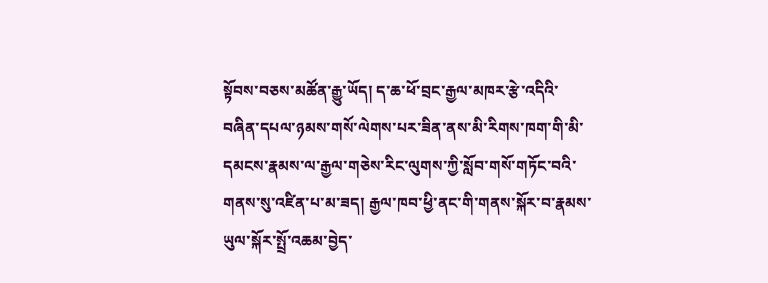སྟོབས་བཅས་མཚོན་རྒྱུ་ཡོད། ད་ཆ་ཕོ་བྲང་རྒྱལ་མཁར་རྩེ་འདིའི་བཞིན་དཔལ་ཉམས་གསོ་ལེགས་པར་ཟིན་ནས་མི་རིགས་ཁག་གི་མི་དམངས་རྣམས་ལ་རྒྱལ་གཅེས་རིང་ལུགས་ཀྱི་སློབ་གསོ་གཏོང་བའི་གནས་སུ་འཛིན་པ་མ་ཟད། རྒྱལ་ཁབ་ཕྱི་ནང་གི་གནས་སྐོར་བ་རྣམས་ཡུལ་སྐོར་སྤྲོ་འཆམ་བྱེད་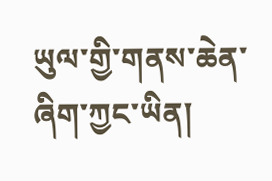ཡུལ་གྱི་གནས་ཆེན་ཞིག་ཀྱང་ཡིན།